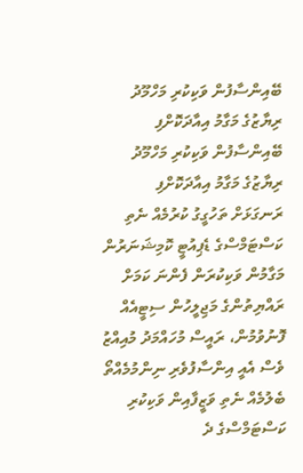ބޭއިންސާފުން ވަކިކުރި މަހްމޫދު ރިޔާޒުގެ މަގާމު އިއާދަކޮށްފި ބޭއިންސާފުން ވަކިކުރި މަހްމޫދު ރިޔާޒުގެ މަގާމު އިއާދަކޮށްފި
ރަނގަޅަށް ތަހުގީގު ކުރުމެއް ނެތި ކަސްޓަމްސްގެ ޑެޕިއުޓީ ކޮމިޝަނަރުން މަގާމުން ވަކިކުރަން ފެންނަ ކަމަށް ރައްޔިތުންގެ މަޖިލީހުން ސިޓީއެއް ފޮނުވުމުން، ރައީސް މުހައްމަދު މުއިއްޒު ވެސް އެއީ އިންސާފުވެރި ނިންމުމެއްތޯ ބެލުމެއް ނެތި ވަޒީފާއިން ވަކިކުރި ކަސްޓަމްސްގެ ދެ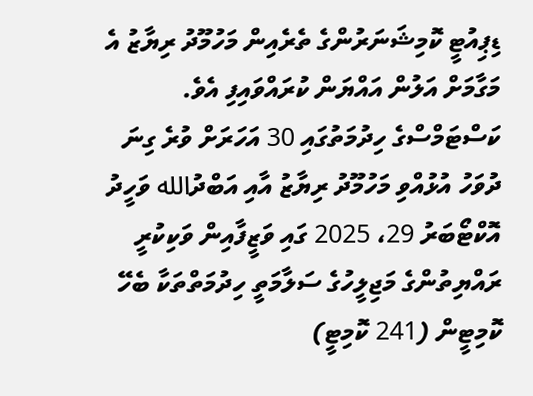ޑިޕިއުޓީ ކޮމިޝަނަރުންގެ ތެރެއިން މަހުމޫދު ރިޔާޒު އެ މަގާމަށް އަލުން އައްޔަން ކުރައްވައިފި އެވެ.
ކަސްޓަމްސްގެ ހިދުމަތުގައި 30 އަހަރަށް ވުރެ ގިނަ ދުވަހު އުޅުއްވި މަހުމޫދު ރިޔާޒު އާއި އަބްދުالله ވަހީދު އޮކްޓޯބަރު 29، 2025 ގައި ވަޒީފާއިން ވަކިކުރީ ރައްޔިތުންގެ މަޖިލީހުގެ ސަލާމަތީ ހިދުމަތްތަކާ ބެހޭ ކޮމިޓީން (241 ކޮމިޓީ)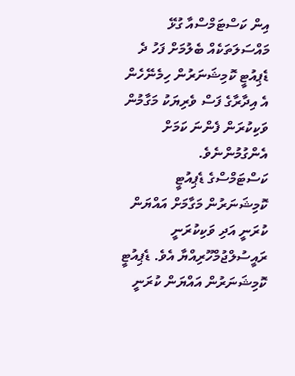އިން ކަސްޓަމްސްއާ ގުޅޭ މައްސަލަތަކެއް ބެލުމަށް ފަހު ދެ ޑެޕިއުޓީ ކޮމިޝަނަރުން ހިމެނޭހެން އެ އިދާރާގެ ފަސް ވެރިޔަކު މަގާމުން ވަކިކުރަން ފެންނަ ކަމަށް އެންގުމުންނެވެ.
ކަސްޓަމްސްގެ ޑެޕިއުޓީ ކޮމިޝަނަރުން މަގާމަށް އައްޔަން ކުރަނީ އަދި ވަކިކުރަނީ ރައީސުލްޖުމްހޫރިއްޔާ އެވެ. ޑެޕިއުޓީ ކޮމިޝަނަރުން އައްޔަން ކުރަނީ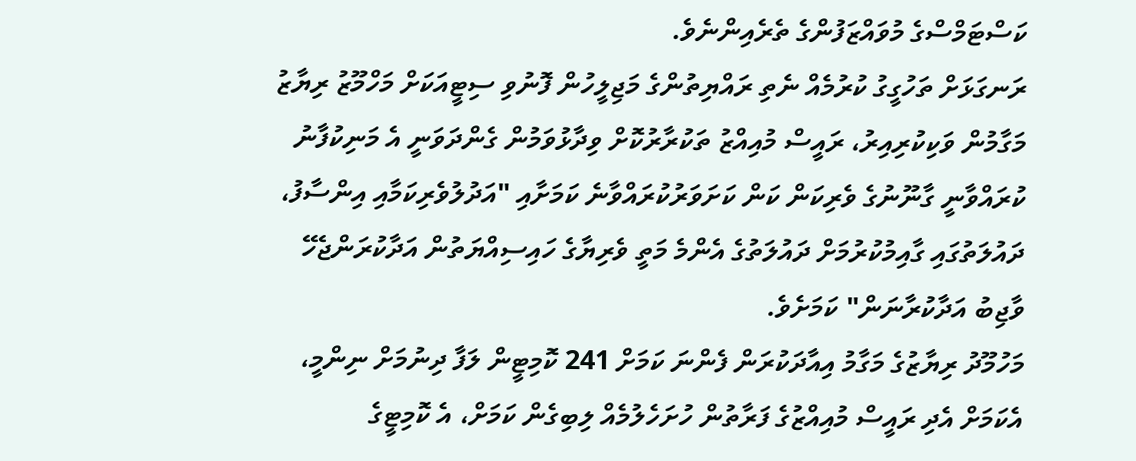ކަސްޓަމްސްގެ މުވައްޒަފުންގެ ތެރެއިންނެވެ.
ރަނގަޅަށް ތަހުގީގު ކުރުމެއް ނެތި ރައްޔިތުންގެ މަޖިލީހުން ފޮނުވި ސިޓީއަކަށް މަހްމޫޒު ރިޔާޒު މަގާމުން ވަކިކުރިއިރު، ރައީސް މުއިއްޒު ތަކުރާރުކޮށް ވިދާޅުވަމުން ގެންދަވަނީ އެ މަނިކުފާނު ކުރައްވާނީ ގާނޫނުގެ ވެރިކަން ކަން ކަށަވަރުކުރައްވާނެ ކަމަށާއި "އަދުލުވެރިކަމާއި އިންސާފު، ދައުލަތުގައި ގާއިމުކުރުމަށް ދައުލަތުގެ އެންމެ މަތީ ވެރިޔާގެ ހައިސިއްޔަތުން އަދާކުރަންޖެހޭ ވާޖިބު އަދާކުރާނަން" ކަމަށެވެ.
މަހުމޫދު ރިޔާޒުގެ މަގާމު އިއާދަކުރަން ފެންނަ ކަމަށް 241 ކޮމިޓީން ލަފާ ދިނުމަށް ނިންމީ، އެކަމަށް އެދި ރައީސް މުއިއްޒުގެ ފަރާތުން ހުށަހެލުމެއް ލިބިގެން ކަމަށް، އެ ކޮމިޓީގެ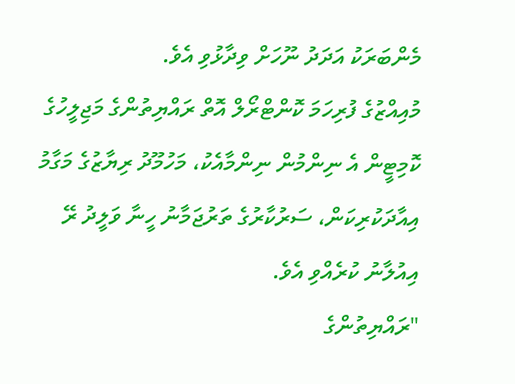މެންބަރަކު އަދަދު ނޫހަށް ވިދާޅުވި އެވެ.
މުއިއްޒުގެ ފުރިހަމަ ކޮންޓްރޯލް އޮތް ރައްޔިތުންގެ މަޖިލީހުގެ ކޮމިޓީން އެ ނިންމުން ނިންމާއެކު، މަހުމޫދު ރިޔާޒުގެ މަގާމު އިއާދަކުރިކަން، ސަރުކާރުގެ ތަރުޖަމާނު ހީނާ ވަލީދު ރޭ އިއުލާނު ކުރެއްވި އެވެ.
"ރައްޔިތުންގެ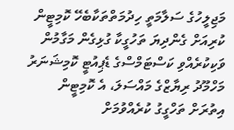މަޖިލީހުގެ ސަލާމަތީ ހިދުމަތްތަކާބެހޭ ކޮމިޓީން ކުރިއަށް ގެންދިޔަ ތަހުގީކާ ގުޅިގެން މަގާމުން ވަކިކުރެއްވި ކަސްޓަމްސްގެ ޑެޕިއުޓީ ކޮމިޝަނަރު މަހްމޫދު ރިޔާޒްގެ މައްސަލަ، އެ ކޮމިޓީން އިތުރަށް ތަހްގީގު ކުރެއްވުމަށް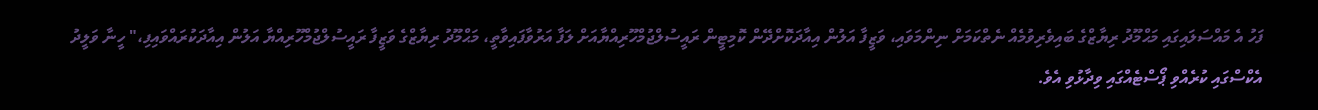ފަހު އެ މައްސަލައިގައި މަޙްމޫދު ރިޔާޒްގެ ބައިވެރިވުމެއް ނެތްކަމަށް ނިންމަވައި، ވަޒީފާ އަލުން އިއާދަކޮށްދޭން ކޮމިޓީން ރައީސުލްޖުމްހޫރިއްޔާއަށް ލަފާ އަރުވާފައިވާތީ، މަޙްމޫދު ރިޔާޒްގެ ވަޒީފާ ރައީސުލްޖުމްހޫރިއްޔާ އަލުން އިއާދަކުރައްވައިފި،" ހީނާ ވަލީދު އެކްސްގައި ކުރެއްވި ޕޯސްޓެއްގައި ވިދާޅުވި އެވެ.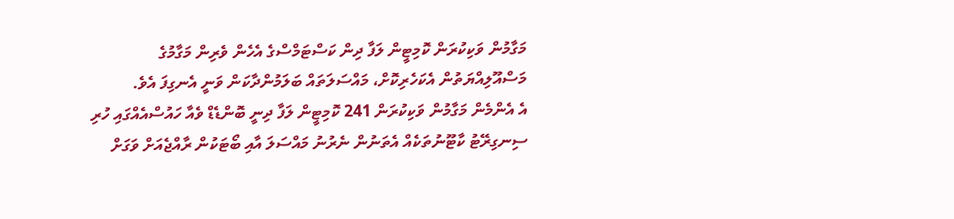މަގާމުން ވަކިކުރަން ކޮމިޓީން ލަފާ ދިން ކަސްޓަމްސްގެ އެހެން ވެރިން މަގާމުގެ މަސްއޫލިއްޔަތުން އެކަހެރިކޮށް، މައްސަލަތައް ބަލަމުންދާކަން ވަނީ އެނގިފަ އެވެ.
އެ އެންމެން މަގާމުން ވަކިކުރަން 241 ކޮމިޓީން ލަފާ ދިނީ ބޮންޑެޑް ވެއާ ހައުސްއެއްގައި ހުރި ސިނގިރޭޓު ކާޓޫނުތަކެއް އެތަނުން ނެރުނު މައްސަލަ އާއި ބޯޓަކުން ރާއްޖެއަށް ވަގަށް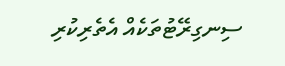ސިނގިރޭޓުތަކެއް އެތެރިކުރި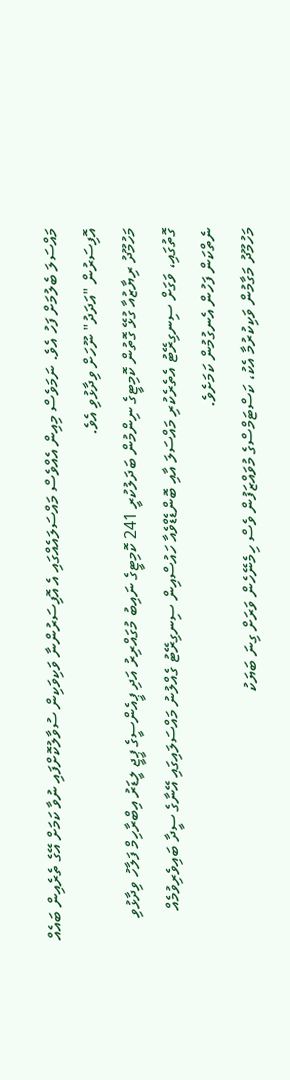މައްސަލަ ބެލުމަށް ފަހު އެވެ. ނަމަވެސް މިއިން އެއްވެސް މައްސަލައެއްގައި އެ އޮފިސަރުންނާ ވަކިވަކިން ސުވާލުކޮށްފައި ނުވާ ކަމަށް އޭގެ ތެރެއިން ބައެއް އޮފިސަރުން "އަދަދު" ނޫހަށް ވިދާޅުވި އެވެ.
މަހުމޫދު ރިޔާޒުއާ ގުޅޭ ގޮތުން ކޮމިޓީގެ ނިންމުން ބަދަލުކުރީ 241 ކޮމިޓީގެ ނައިބު މުގައްރިރު އަދި ޕީއެންސީގެ ޕީޖީ ލީޑަރު އިބްރާހިމް ފަލާހު ވިދާޅުވި ގޮތުގައި، ވަގަށް ސިނގިރޭޓު އެތެރެކުރި މައްސަލަ އާއި ބޮންޑެޑްވެއާ ހައުސްއިން ސިނގިރޭޓު ގެއްލުނު މައްސަލައިގައި އޭނާގެ ސީދާ ބައިވެރިވުމެއް ނެތްކަން ފަހުން އެނގުމުން ކަމަށެވެ.
މަހުމޫދު މަގާމުން ވަކިކުރުމާ އެކު، ކަސްޓަމްސްގެ މުވައްޒަފުން ވެސް ހިމެނޭހެން ވަރަށް ގިނަ ބަޔަކު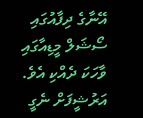އޭނާގެ ދިފާއުގައި ސޯޝަލް މީޑިއާގައި ވާހަކަ ދެއްކި އެވެ.
އަރުޝީފަށް ނެގީ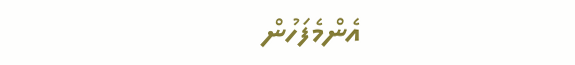އެންމެފަހުން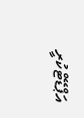އަޕްޑޭޓްކުރީ